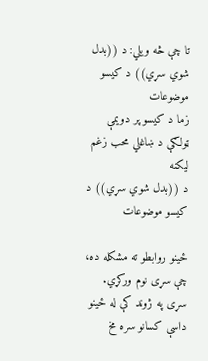تا چې څه ويلي: د ((بدل شوي سړي)) د كيسو موضوعات
زما د کیسو پر دويمې ټولګې د ښاغلي محب زغم لیکنه
د ((بدل شوي سړي)) د كيسو موضوعات

ځينو روابطو ته مشكله ده، چې سړى نوم وركړي. سړى په ژوند كې له ځينو داسې كسانو سره مخ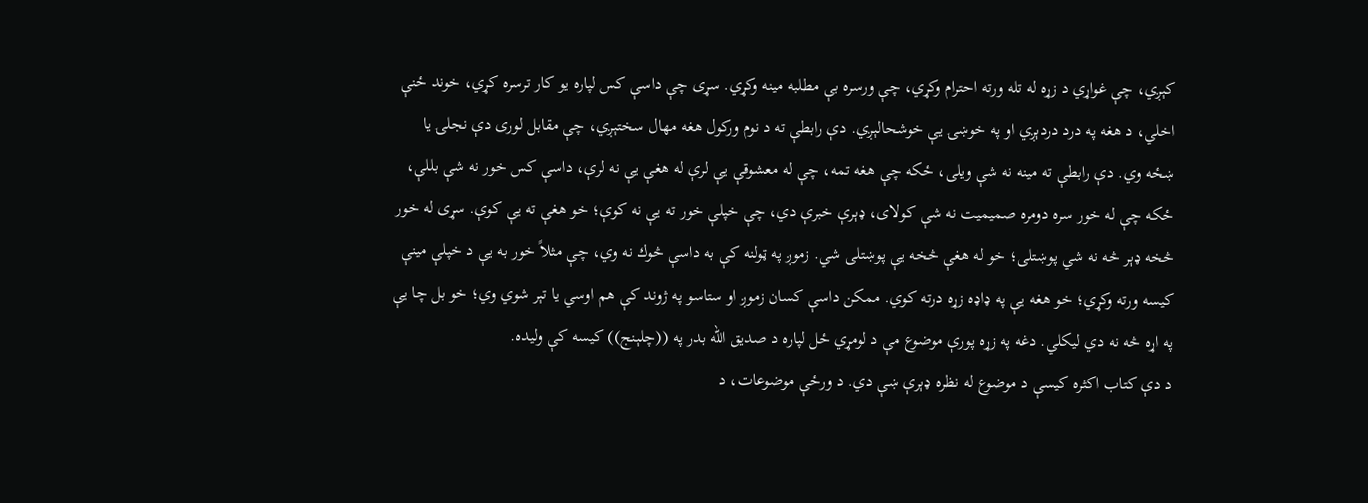كېږي، چې غواړي د زړه له تله ورته احترام وكړي، چې ورسره بې مطلبه مينه وكړي. سړى چې داسې كس لپاره يو كار ترسره كړي، خوند ځنې اخلي، د هغه په درد دردېږي او په خوښۍ يې خوشحالېږي. دې رابطې ته د نوم وركول هغه مهال سختېږي، چې مقابل لورى دې نجلۍ يا ښځه وي. دې رابطې ته مينه نه شې ويلى، ځكه چې هغه تمه، چې له معشوقې يې لرې له هغې يې نه لرې، داسې كس خور نه شې بللې، ځكه چې له خور سره دومره صميميت نه شې كولاى، ډېرې خبرې دي، چې خپلې خور ته يې نه كوې؛ خو هغې ته يې كوې. سړى له خور څخه ډېر څه نه شي پوښتلى؛ خو له هغې څخه يې پوښتلى شي. زموږ په ټولنه كې به داسې څوك نه وي، چې مثلاً خور به يې د خپلې مينې كيسه ورته وكړي؛ خو هغه يې په ډاډه زړه درته كوي. ممكن داسې كسان زموږ او ستاسو په ژوند كې هم اوسي يا تېر شوي وي؛ خو بل چا يې په اړه څه نه دي ليكلي. دغه په زړه پورې موضوع مې د لومړي ځل لپاره د صديق الله بدر په ((چلېنج)) كيسه كې وليده.
د دې كتاب اكثره كيسې د موضوع له نظره ډېرې ښې دي. د ورځې موضوعات، د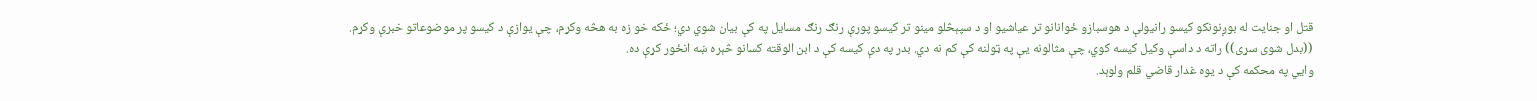قتل او جنايت له بوږنونكو كيسو رانيولې د هوسبازو ځوانانو تر عياشيو او د سپېڅلو مينو تر كيسو پورې رنګ رنګ مسايل په كې بيان شوي دي؛ ځكه خو زه به هڅه وكړم، چې يوازې د كيسو پر موضوعاتو خبرې وكړم.
((بدل شوى سړى)) راته د داسې وكيل كيسه كوي، چې مثالونه يې په ټولنه كې كم نه دي. بدر په دې كيسه كې د ابن الوقته كسانو څېره ښه انځور كړې ده.
وايي په محكمه كې د يوه غدار قاضي قلم ولوېد.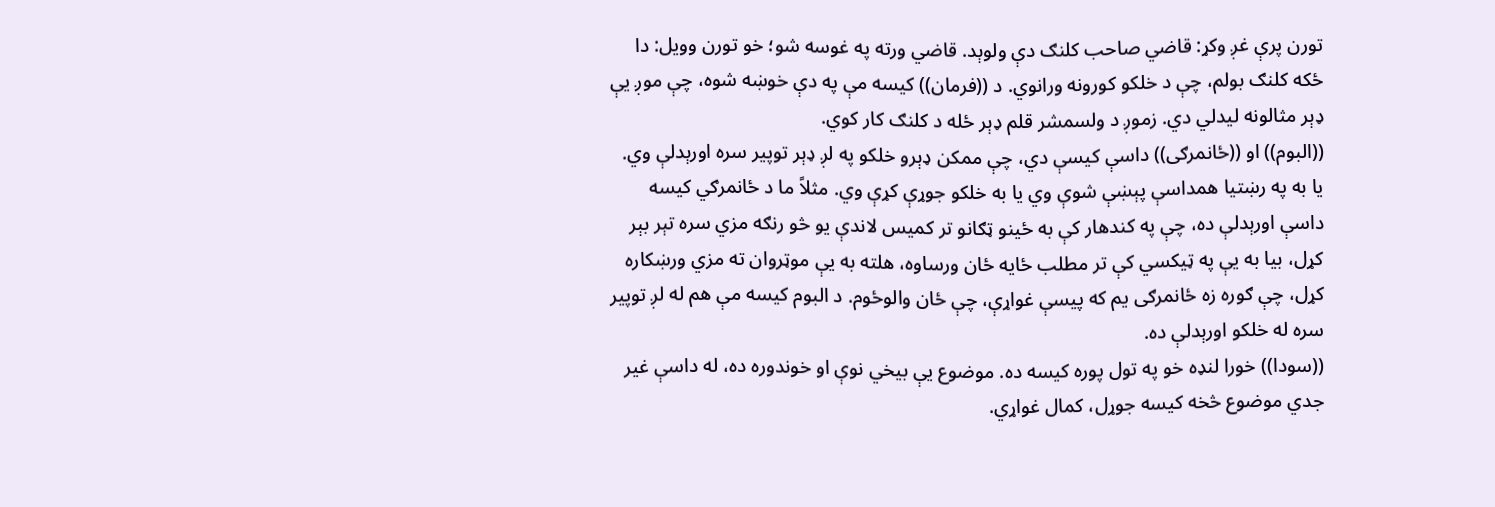تورن پرې غږ وكړ: قاضي صاحب كلنګ دې ولوېد. قاضي ورته په غوسه شو؛ خو تورن وويل: دا ځكه كلنګ بولم، چې د خلكو كورونه ورانوي. د ((فرمان)) كيسه مې په دې خوښه شوه، چې موږ يې ډېر مثالونه ليدلي دي. زموږ د ولسمشر قلم ډېر ځله د كلنګ كار كوي.
((البوم)) او ((ځانمرګى)) داسې كيسې دي، چې ممكن ډېرو خلكو په لږ ډېر توپير سره اورېدلې وي. يا به په رښتيا همداسې پېښې شوې وي يا به خلكو جوړې كړې وي. مثلاً ما د ځانمرګي كيسه داسې اورېدلې ده، چې په كندهار كې به ځينو ټګانو تر كميس لاندې يو څو رنګه مزي سره تېر بېر كړل، بيا به يې په ټيكسي كې تر مطلب ځايه ځان ورساوه، هلته به يې موټروان ته مزي ورښكاره كړل، چې ګوره زه ځانمرګى يم كه پيسې غواړې، چې ځان والوځوم. د البوم كيسه مې هم له لږ توپير سره له خلكو اورېدلې ده.
((سودا)) خورا لنډه خو په تول پوره كيسه ده. موضوع يې بيخي نوې او خوندوره ده، له داسې غير جدي موضوع څخه كيسه جوړل، كمال غواړي.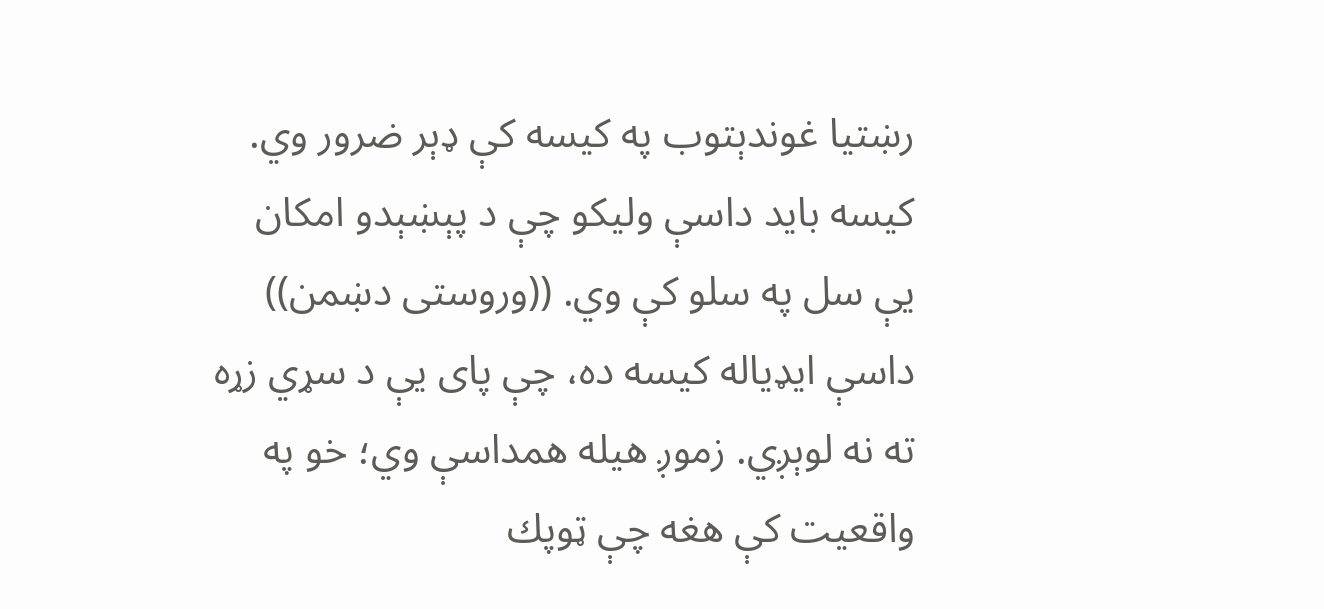رښتيا غوندېتوب په كيسه كې ډېر ضرور وي. كيسه بايد داسې وليكو چې د پېښېدو امكان يې سل په سلو كې وي. ((وروستى دښمن)) داسې ايډياله كيسه ده، چې پاى يې د سړي زړه ته نه لوېږي. زموږ هيله همداسې وي؛ خو په واقعيت كې هغه چې ټوپك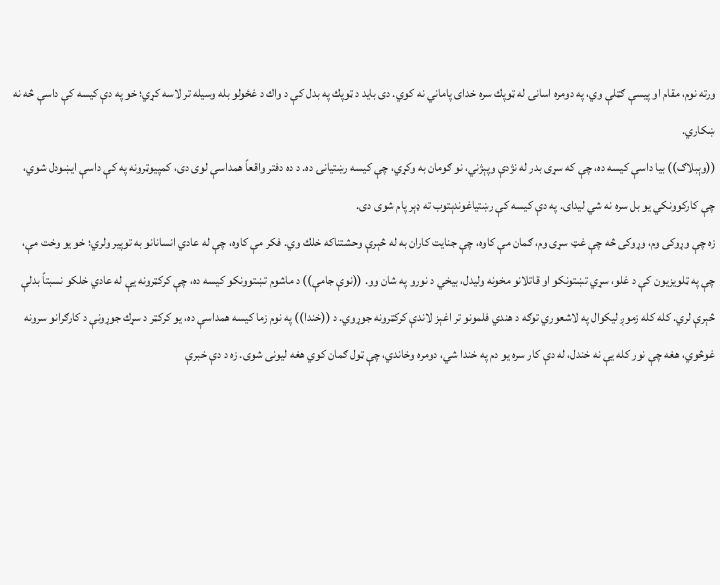ورته نوم، مقام او پيسې ګټلې وي، په دومره اسانۍ له ټوپك سره خداى پاماني نه كوي. دى بايد د ټوپك په بدل كې د واك د غځولو بله وسيله تر لاسه كړي؛ خو په دې كيسه كې داسې څه نه ښكاري.
((وېبلاګ)) بيا داسې كيسه ده، چې كه سړى بدر له نژدې وپېژني، نو ګومان به وكړي، چې كيسه رښتيانۍ ده. د ده دفتر واقعاً همداسې لوى دى، كمپيوټرونه په كې داسې ايښودل شوي، چې كاركوونكي يو بل سره نه شي ليداى. په دې كيسه كې رښتياغوندېتوب ته ډېر پام شوى دى.
زه چې وړوكى وم، وړوكى څه چې غټ سړى وم، ګمان مې كاوه، چې جنايت كاران به له څېرې وحشتناكه خلك وي. فكر مې كاوه، چې له عادي انسانانو به توپير ولري؛ خو يو وخت مې، چې په ټلويزيون كې د غلو، سړي تښتونكو او قاتلانو مخونه وليدل، بيخي د نورو په شان وو. ((نوې جامې)) د ماشوم تښتوونكو كيسه ده، چې كركټرونه يې له عادي خلكو نسبتاً بدلې څېرې لري. كله كله زموږ ليكوال په لاشعوري توګه د هندي فلمونو تر اغېز لاندې كركټرونه جوړوي. د ((خندا)) په نوم زما كيسه همداسې ده، يو كركټر د سړك جوړونې د كارګرانو سرونه غوڅوي، هغه چې نور كله يې نه خندل، له دې كار سره يو دم په خندا شي، دومره وخاندي، چې ټول ګمان كوي هغه ليونى شوى. زه د دې خبرې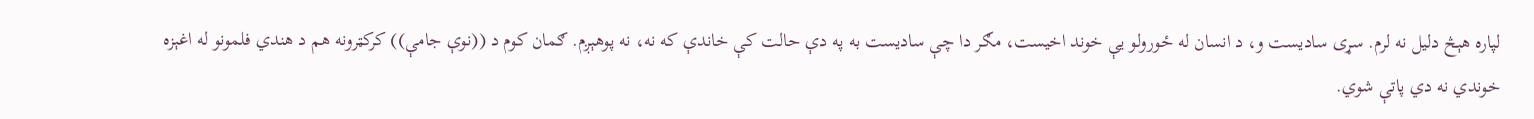لپاره هېڅ دليل نه لرم. سړى ساديست و، د انسان له ځورولو يې خوند اخيست، مګر دا چې ساديست به په دې حالت كې خاندې كه نه، نه پوهېږم. ګمان كوم د ((نوې جامې)) كركټرونه هم د هندي فلمونو له اغېزه خوندي نه دي پاتې شوي.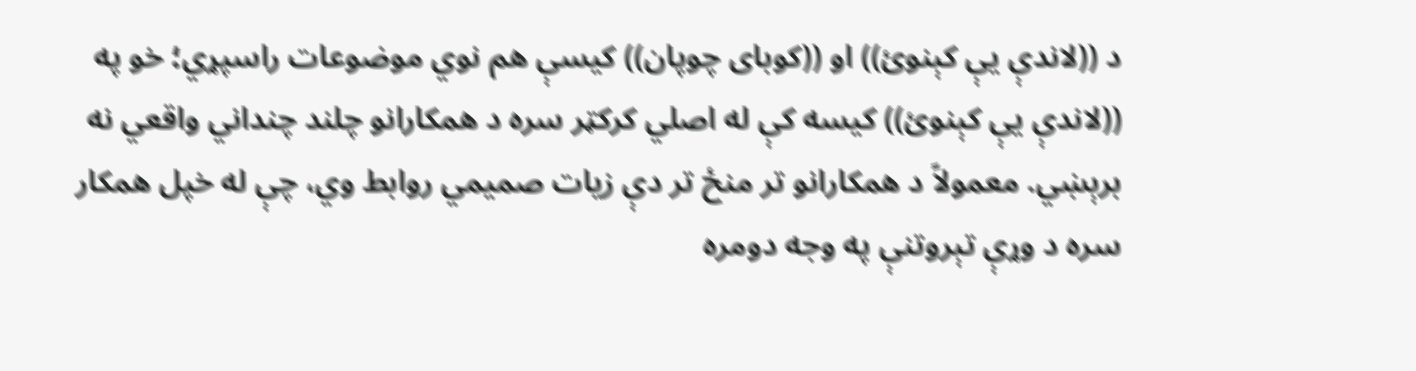د ((لاندې يې كېنوئ)) او ((كوباى چوپان)) كيسې هم نوي موضوعات راسپړي؛ خو په ((لاندې يې كېنوئ)) كيسه كې له اصلي كركټر سره د همكارانو چلند چنداني واقعي نه برېښي. معمولاً د همكارانو تر منځ تر دې زيات صميمي روابط وي، چې له خپل همكار سره د وړې تېروتنې په وجه دومره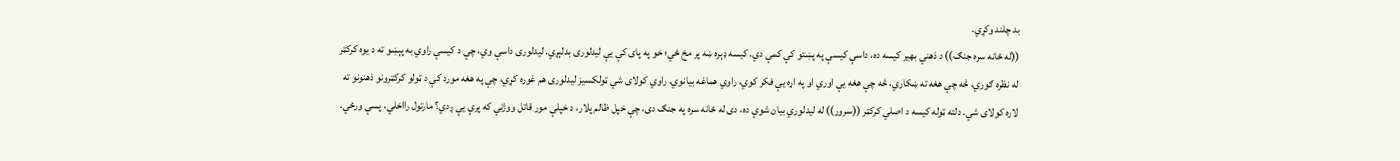بد چلند وكړي.
((له ځانه سره جنګ)) د ذهني بهير كيسه ده، داسې كيسې په پښتو كې كمې دي. كيسه ډېره ښه پر مخ ځي؛ خو په پاى كې يې ليدلورى بدلېږي. ليدلورى داسې وي، چې د كيسې راوي به پېښو ته د يوه كركټر له نظره ګوري، څه چې هغه ته ښكاري، څه چې هغه يې اوري او په اړه يې فكر كوي، راوي هماغه بيانوي. راوي كولاى شي ټولكسيز ليدلورى هم غوره كړي، چې په هغه مورد كې د ټولو كركټرونو ذهنونو ته لاره كولاى شي. دلته ټوله كيسه د اصلي كركټر ((سرور)) له ليدلوري بيان شوې ده، دى له ځانه سره په جنګ دى، چې خپل ظالم پلار، د خپلې مور قاتل ووژني كه پرې يې ږدي؟ مارتول رااخلي، پسې ورځي.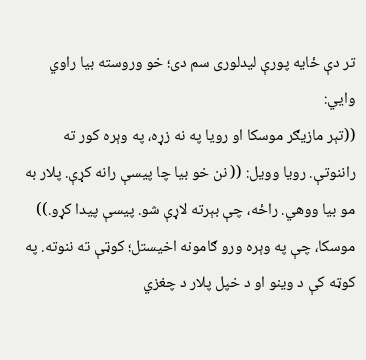تر دې ځايه پورې ليدلورى سم دى؛ خو وروسته بيا راوي وايي:
((تېر مازيګر موسکا او رويا په نه زړه، په وېره کور ته راننوتې. رويا وويل: (( نن خو بيا چا پيسې رانه کړې. پلار به مو بيا ووهي. راځه، چې بېرته لاړې شو. پيسې پيدا کړو.)) موسکا، چې په وېره ورو ګامونه اخيستل؛ کوټې ته ننوته. په کوټه کې د وينو او د خپل پلار د چغزي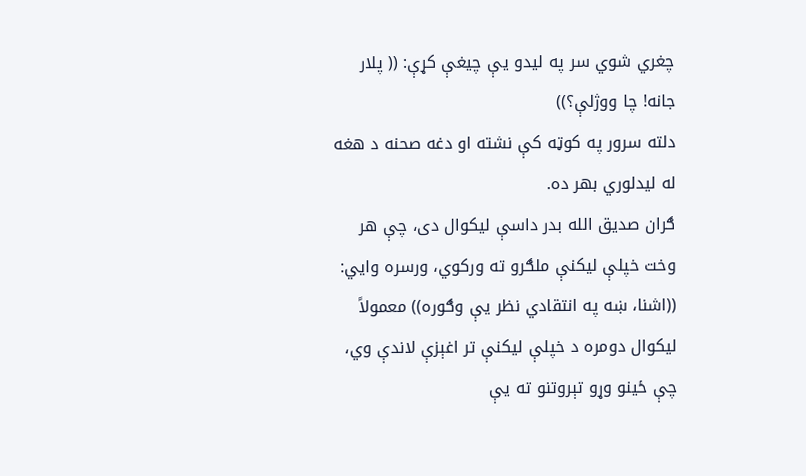چغري شوي سر په ليدو يې چيغې کړې: (( پلار جانه! چا ووژلې؟))
دلته سرور په كوټه كې نشته او دغه صحنه د هغه له ليدلوري بهر ده.
ګران صديق الله بدر داسې ليكوال دى، چې هر وخت خپلې ليكنې ملګرو ته وركوي، ورسره وايي: ((اشنا، ښه په انتقادي نظر يې وګوره)) معمولاً ليكوال دومره د خپلې ليكنې تر اغېزې لاندې وي، چې ځينو وړو تېروتنو ته يې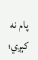پام نه كېږي؛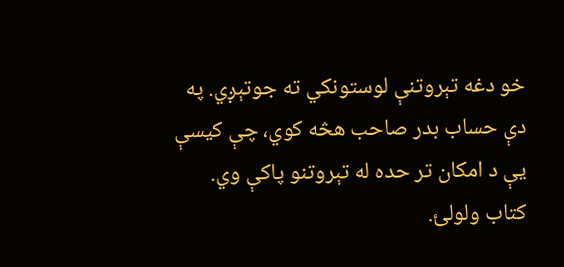خو دغه تېروتنې لوستونكي ته جوتېږي. په دې حساب بدر صاحب هڅه كوي، چې كيسې يې د امكان تر حده له تېروتنو پاكې وي.
كتاب ولولئ.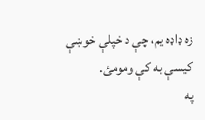زه ډاډه يم، چې د خپلې خوښې كيسې به كې ومومئ.
په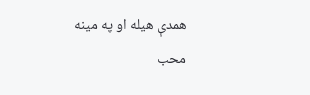همدې هيله او په مينه
محب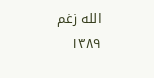الله زغم
۱۳۸۹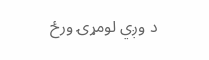د وږي لومړۍ ورځ